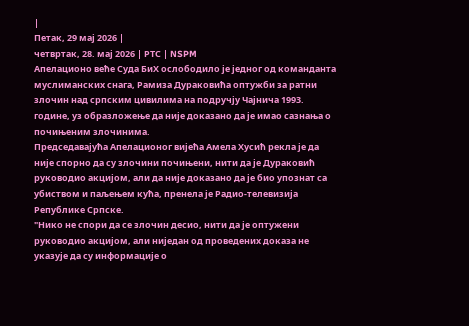|
Петак, 29 мај 2026 |
четвртак, 28. мај 2026 | РТС | NSPM
Апелационо веће Суда БиХ ослободило је једног од команданта муслиманских снага, Рамиза Дураковића оптужби за ратни злочин над српским цивилима на подручју Чајнича 1993. године, уз образложење да није доказано да је имао сазнања о почињеним злочинима.
Председавајућа Апелационог вијећа Амела Хусић рекла је да није спорно да су злочини почињени, нити да је Дураковић руководио акцијом, али да није доказано да је био упознат са убиством и паљењем кућа, пренела је Радио-телевизија Републике Српске.
"Нико не спори да се злочин десио, нити да је оптужени руководио акцијом, али ниједан од проведених доказа не указује да су информације о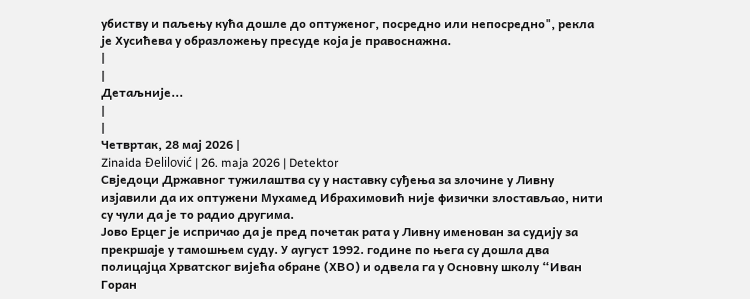убиству и паљењу кућа дошле до оптуженог, посредно или непосредно", рекла је Хусићева у образложењу пресуде која је правоснажна.
|
|
Детаљније...
|
|
Четвртак, 28 мај 2026 |
Zinaida Đelilović | 26. maja 2026 | Detektor
Свједоци Државног тужилаштва су у наставку суђења за злочине у Ливну изјавили да их оптужени Мухамед Ибрахимовић није физички злостављао, нити су чули да је то радио другима.
Јово Ерцег је испричао да је пред почетак рата у Ливну именован за судију за прекршаје у тамошњем суду. У аугуст 1992. године по њега су дошла два полицајца Хрватског вијећа обране (ХВО) и одвела га у Основну школу “Иван Горан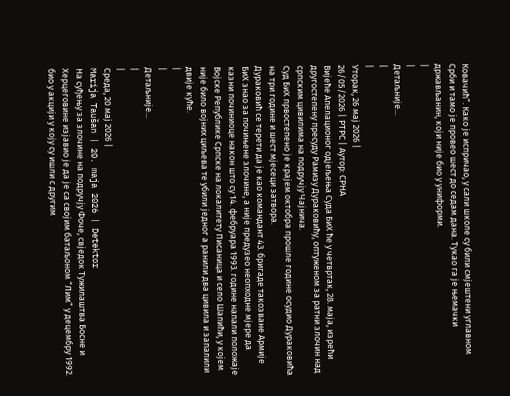Ковачић”. Како је испричао, у сали школе су били смјештени углавном Срби и тамо је провео шест до седам дана. Тукао га је њемачки држављанин, који није био у униформи.
|
|
Детаљније...
|
|
Уторак, 26 мај 2026 |
26/05/2026 | РТРС | Аутор: СРНА
Вијеће Апелационог одјељења Суда БиХ ће у четвртак, 28. маја, изрећи другостепену пресуду Рамизу Дураковићу, оптуженом за ратни злочин над српским цивилима на подручју Чајнича.
Суд БиХ првостепено је крајем октобра прошле године осудио Дураковића на три године и шест мјесеци затвора.
Дураковић се терети да је као командант 43. бригаде такозване Армије БиХ знао за почињене злочине, а није предузео неопходне мјере да казни починиоце након што су 14. фебруара 1993. године напали положаје Војске Републике Српске на локалитету Писаница и село Шапићи, у којем није било војних циљева те убили једног а ранили два цивила и запалили двије куће.
|
|
Детаљније...
|
|
Среда, 20 мај 2026 |
Marija Taušan | 20. maja 2026 | Detektor
На суђењу за злочине на подручју Фоче, свједок Тужилаштва Босне и Херцеговине изјавио је да је са својим батаљоном “Лим” у децембру 1992. био у акцији у коју су ишли с другим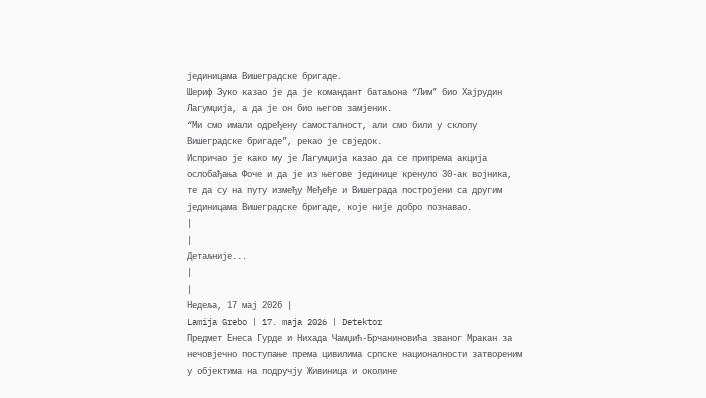јединицама Вишеградске бригаде.
Шериф Зуко казао је да је командант батаљона “Лим” био Хајрудин Лагумџија, а да је он био његов замјеник.
“Ми смо имали одређену самосталност, али смо били у склопу Вишеградске бригаде”, рекао је свједок.
Испричао је како му је Лагумџија казао да се припрема акција ослобађања Фоче и да је из његове јединице кренуло 30-ак војника, те да су на путу између Међеђе и Вишеграда постројени са другим јединицама Вишеградске бригаде, које није добро познавао.
|
|
Детаљније...
|
|
Недеља, 17 мај 2026 |
Lamija Grebo | 17. maja 2026 | Detektor
Предмет Енеса Гурде и Нихада Чамџић-Брчаниновића званог Мракан за нечовјечно поступање према цивилима српске националности затвореним у објектима на подручју Живиница и околине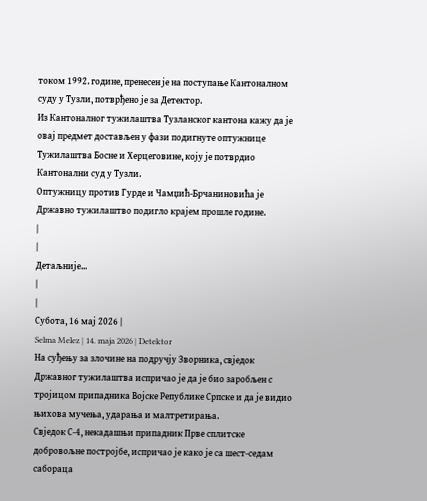током 1992. године, пренесен је на поступање Кантоналном суду у Тузли, потврђено је за Детектор.
Из Кантоналног тужилаштва Тузланског кантона кажу да је овај предмет достављен у фази подигнуте оптужнице Тужилаштва Босне и Херцеговине, коју је потврдио Кантонални суд у Тузли.
Оптужницу против Гурде и Чамџић-Брчаниновића је Државно тужилаштво подигло крајем прошле године.
|
|
Детаљније...
|
|
Субота, 16 мај 2026 |
Selma Melez | 14. maja 2026 | Detektor
На суђењу за злочине на подручју Зворника, свједок Државног тужилаштва испричао је да је био заробљен с тројицом припадника Војске Републике Српске и да је видио њихова мучења, ударања и малтретирања.
Свједок С-4, некадашњи припадник Прве сплитске добровољне постројбе, испричао је како је са шест-седам сабораца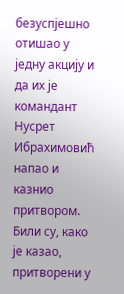безуспјешно отишао у једну акцију и да их је командант Нусрет Ибрахимовић напао и казнио притвором.
Били су, како је казао, притворени у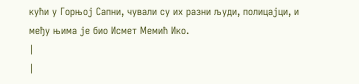кући у Горњој Сапни, чували су их разни људи, полицајци, и међу њима је био Исмет Мемић Ико.
|
|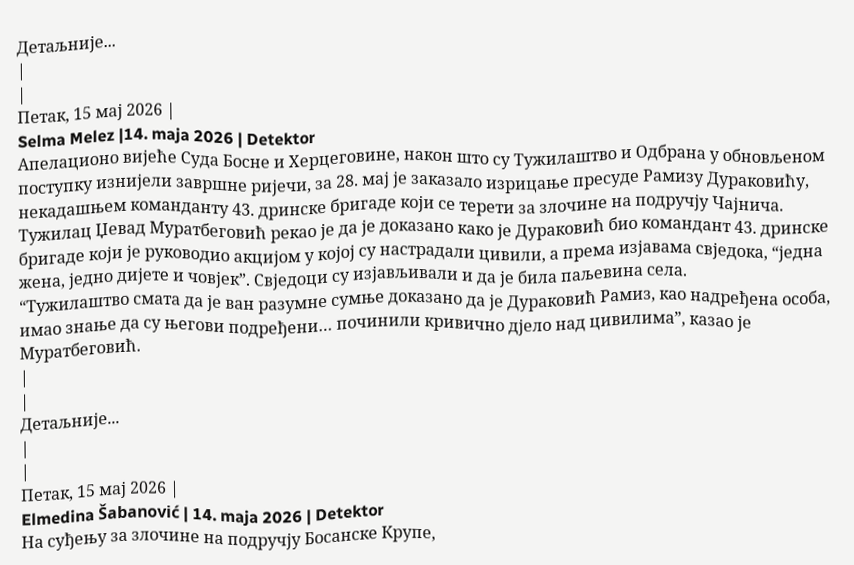Детаљније...
|
|
Петак, 15 мај 2026 |
Selma Melez |14. maja 2026 | Detektor
Апелационо вијеће Суда Босне и Херцеговине, након што су Тужилаштво и Одбрана у обновљеном поступку изнијели завршне ријечи, за 28. мај је заказало изрицање пресуде Рамизу Дураковићу, некадашњем команданту 43. дринске бригаде који се терети за злочине на подручју Чајнича.
Тужилац Џевад Муратбеговић рекао је да је доказано како је Дураковић био командант 43. дринске бригаде који је руководио акцијом у којој су настрадали цивили, а према изјавама свједока, “једна жена, једно дијете и човјек”. Свједоци су изјављивали и да је била паљевина села.
“Тужилаштво смата да је ван разумне сумње доказано да је Дураковић Рамиз, као надређена особа, имао знање да су његови подређени… починили кривично дјело над цивилима”, казао је Муратбеговић.
|
|
Детаљније...
|
|
Петак, 15 мај 2026 |
Elmedina Šabanović | 14. maja 2026 | Detektor
На суђењу за злочине на подручју Босанске Крупе,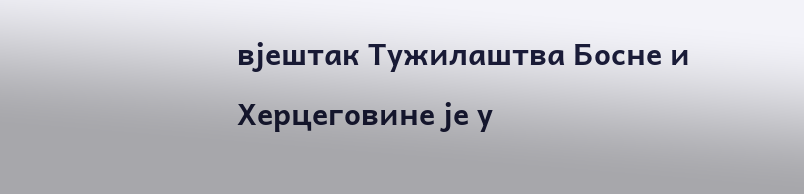вјештак Тужилаштва Босне и Херцеговине је у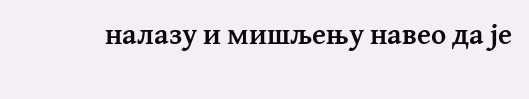налазу и мишљењу навео да је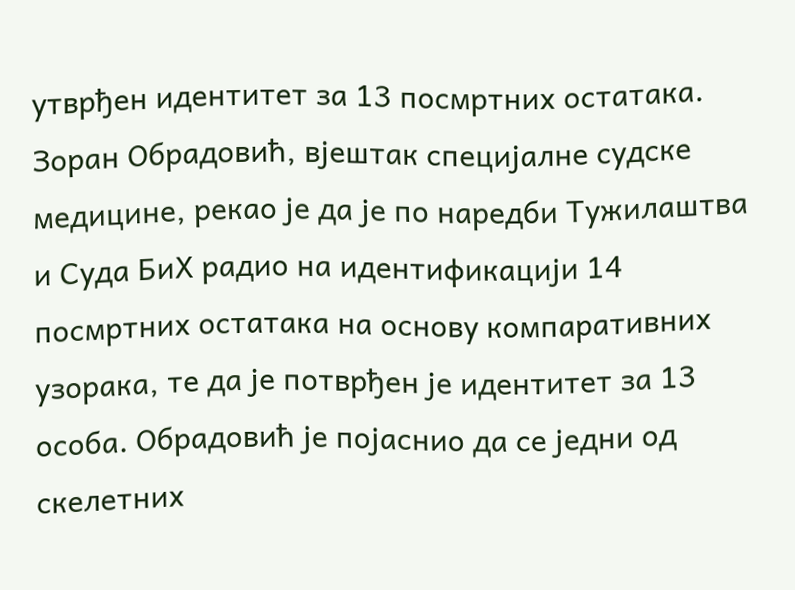утврђен идентитет за 13 посмртних остатака.
Зоран Обрадовић, вјештак специјалне судске медицине, рекао је да је по наредби Тужилаштва и Суда БиХ радио на идентификацији 14 посмртних остатака на основу компаративних узорака, те да је потврђен је идентитет за 13 особа. Обрадовић је појаснио да се једни од скелетних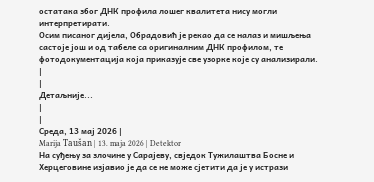остатака због ДНК профила лошег квалитета нису могли интерпретирати.
Осим писаног дијела, Обрадовић је рекао да се налаз и мишљења састоје још и од табеле са оригиналним ДНК профилом, те фотодокументација која приказује све узорке које су анализирали.
|
|
Детаљније...
|
|
Среда, 13 мај 2026 |
Marija Taušan | 13. maja 2026 | Detektor
На суђењу за злочине у Сарајеву, свједок Тужилаштва Босне и Херцеговине изјавио је да се не може сјетити да је у истрази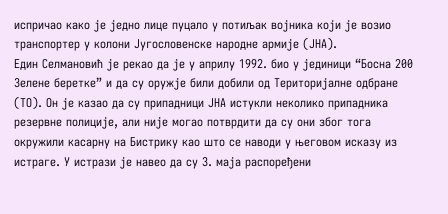испричао како је једно лице пуцало у потиљак војника који је возио транспортер у колони Југословенске народне армије (ЈНА).
Един Селмановић је рекао да је у априлу 1992. био у јединици “Босна 200 Зелене беретке” и да су оружје били добили од Територијалне одбране (ТО). Он је казао да су припадници ЈНА истукли неколико припадника резервне полиције, али није могао потврдити да су они због тога окружили касарну на Бистрику као што се наводи у његовом исказу из истраге. У истрази је навео да су 3. маја распоређени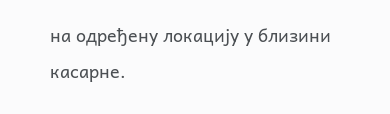на одређену локацију у близини касарне.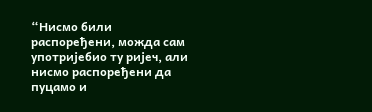“Нисмо били распоређени, можда сам употријебио ту ријеч, али нисмо распоређени да пуцамо и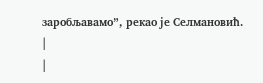заробљавамо”, рекао је Селмановић.
|
|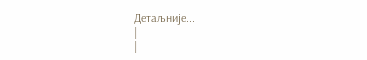Детаљније...
|
|